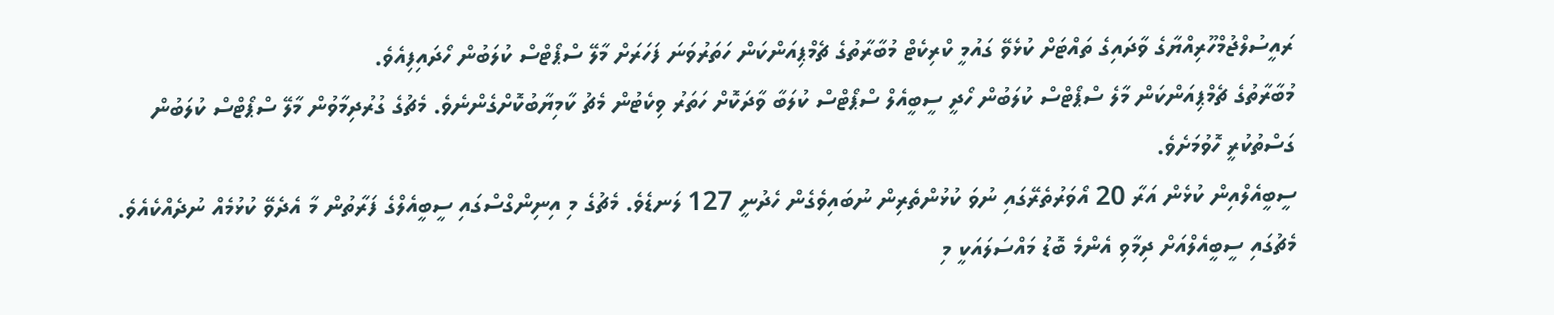ރައީސުލްޖުމްހޫރިއްޔާގެ ވާދައިގެ ތައްޓަށް ކުޅެވޭ ގައުމީ ކްރިކެޓް މުބާރާތުގެ ޗެމްޕިއަންކަން ހަތަރުވަނަ ފަހަރަށް މާލޭ ސްޕޯޓްސް ކުލަބުން ހޯދައިފިއެވެ.
މުބާރާތުގެ ޗެމްޕިއަންކަން މާލެ ސްޕޯޓްސް ކުލަބުން ހޯދީ ސީބީއެލް ސްޕޯޓްސް ކުލަބާ ވާދަކޮށް ހަތަރު ވިކެޓުން މެޗު ކާމިޔާބުކޮށްގެންނެވެ. މެޗުގެ ގުރުދިމާވުން މާލޭ ސްޕޯޓްސް ކުލަބުން ގަސްތުކުރީ ހޮވުމަށެވެ.
ސީބީއެލްއިން ކުޅެން އަރާ 20 އޯވަރުތެރޭގައި ނުވަ ކުޅުންތެރިން ނުބައިވެގެން ހެދުނީ 127 ލަނޑެވެ. މެޗުގެ މި އިނިންގްސްގައި ސީބީއެލްގެ ފަރާތުން މާ އެދެވޭ ކުޅުމެއް ނުދެއްކެއެވެ.
މެޗުގައި ސީބީއެލްއަށް ދިމާވި އެންމެ ބޮޑު މައްސަލައަކީ މި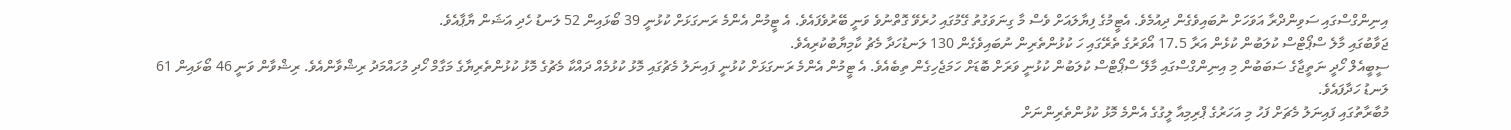އިނިންގްސްގައި ސަވިންދްރާ އަވަހަށް ނުބައިވެގެން ދިއުމެވެ. އެޓީމުގެ ފިޔާލައަށް ވެސް މާ ގިނަވަގުތު ގޭމުގައި ހުރެވޭ ގޮތްނުވެ ވަނީ ބޭރުވެފައެވެ. އެ ޓީމުން އެންމެ ރަނގަޅަށް ކުޅުނީ 39 ބޯޅައިން 52 ލަނޑު ހެދި އަޝަން ޔާޕާއެވެ.
ޖަވާބުގައި މާލެ ސްޕޯޓްސް ކުލަބުން ކުޅެން އަރާ 17.5 އޯވަރުގެ ތެރޭގައި ހަ ކުޅުންތެރިން ނުބައިވެގެން 130 ލަނޑުހަދާ މެޗު ކާމިޔާބުކުރިއެވެ.
ސީބީއެލް ހޯދީ ނަތީޖާގެ ސަބަބުން މި އިނިންގްސްގައި މާލޭ ސްޕޯޓްސް ކުލަބުން ކުޅުނީ ވަރަށް ބޮޑަށް ހަމަޖެހިގެން ތިބެއެވެ. އެ ޓީމުން އެންމެ ރަނގަޅަށް ކުޅުނީ ފައިނަލު މެޗުގައި މޮޅު ކުޅުމެއް ދައްކާ މެޗުގެ މޮޅު ކުޅުންތެރިޔާގެ މަގާމް ހޯދި މުހައްމަދު ރިޝްވާންއެވެ. ރިޝްވާން ވަނީ 46 ބޯޅައިން 61 ލަނޑު ހަދާފައެވެ.
މުބާރާތުގައި ފައިނަލު މެޗަށް ފަހު މި އަހަރުގެ ޕްރިމިއާ ލީގުގެ އެންމެ މޮޅު ކުޅުންތެރިންނަށް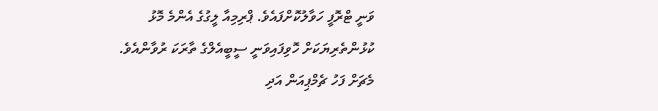ވަނީ ޓްރޮފީ ހަވާލުކޮށްފައެވެ. ޕްރިމިއާ ލީގުގެ އެންމެ މޮޅު ކުޅުންތެރިޔަކަށް ހޮވިފައިވަނީ ސީބީއެލްގެ ތާރަކަ ރުވާންއެވެ.
މެޗަށް ފަހު ޗެމްޕިއަން އަދި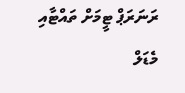ރަނަރަޕް ޓީމަށް ތައްޓާއި މެޑަލް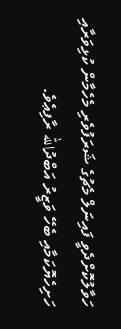ހަވާލުކޮށްދެވީ ފައިނަލް މެޗުގެ ޝަރަފުވެރި މެހެމާން ކުޅިވަރާއި ހަށިހެޔޮކަމާއި ބެހޭ ވަޒީރު އަބްދުالله ރާފިޢެވެ.